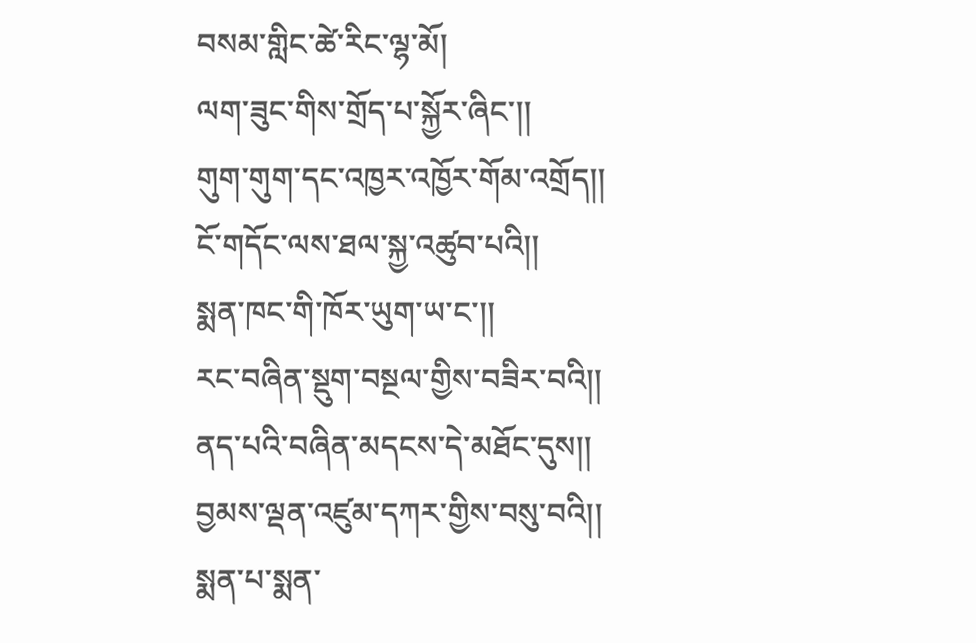བསམ་གླིང་ཚེ་རིང་ལྷ་མོ།
ལག་ཟུང་གིས་གྲོད་པ་སྐྱོར་ཞིང་།།
གུག་གུག་དང་འཁྱར་འཁྱོར་གོམ་འགྲོད།།
ངོ་གདོང་ལས་ཐལ་སྐྱ་འཚུབ་པའི།།
སྨན་ཁང་གི་ཁོར་ཡུག་ཡ་ང་།།
རང་བཞིན་སྡུག་བསྔལ་གྱིས་བཟིར་བའི།།
ནད་པའི་བཞིན་མདངས་དེ་མཐོང་དུས།།
བྱམས་ལྡན་འཛུམ་དཀར་གྱིས་བསུ་བའི།།
སྨན་པ་སྨན་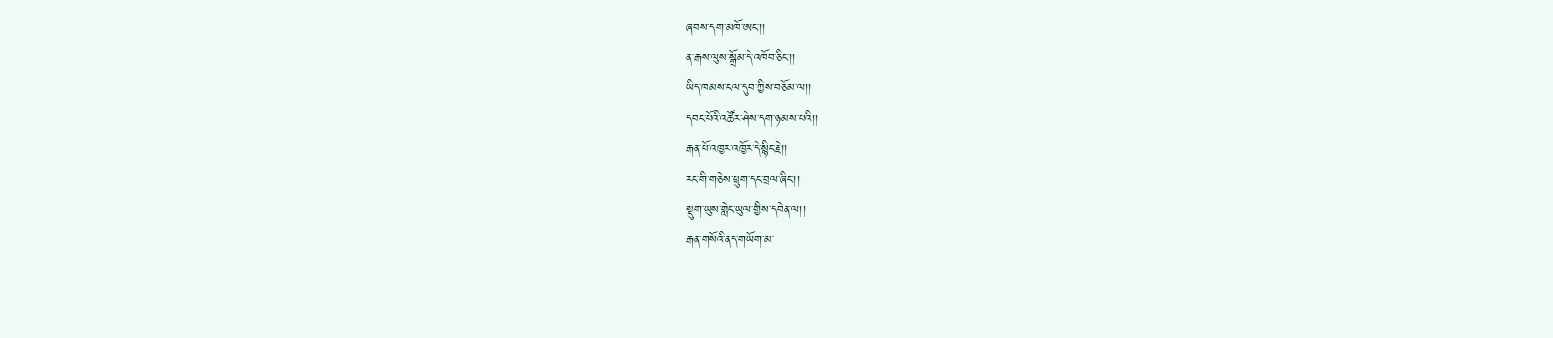ཞབས་དག་མཁོ་ཨང་།།
ན་རྒས་ལུས་སྒྲོམ་དེ་འཁོབ་ཅིང་།།
ཡིད་ཁམས་ངལ་དུབ་ཀྱིས་བཅོམ་ལ།།
དབང་པོའི་འཚོར་ཤེས་དག་ཉམས་པའི།།
རྒན་པོ་འཁྱར་འཁྱོར་དེ་སྙིང་རྗེ།།
རང་གི་གཅེས་ཕྲུག་དང་བྲལ་ཞིང་།།
སྡུག་ཡུས་གླེང་ཡུལ་གྱིས་དབེན་ལ།།
རྒན་གསོའི་ནད་གཡོག་མ་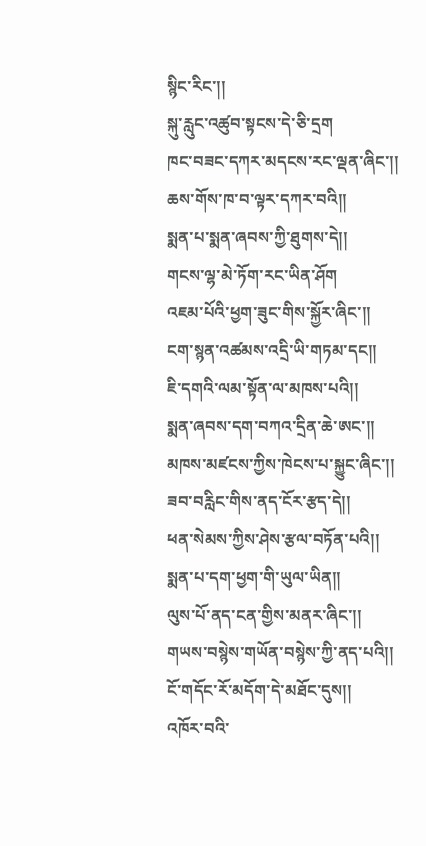སྙིང་རིང་།།
སྐུ་རླུང་འཚུབ་སྟངས་དེ་ཅི་དྲག
ཁང་བཟང་དཀར་མདངས་རང་ལྡན་ཞིང་།།
ཆས་གོས་ཁ་བ་ལྟར་དཀར་བའི།།
སྨན་པ་སྨན་ཞབས་ཀྱི་ཐུགས་དེ།།
གངས་ལྷ་མེ་ཏོག་རང་ཡིན་ཤོག
འཇམ་པོའི་ཕྱག་ཟུང་གིས་སྐྱོར་ཞིང་།།
ངག་སྙན་འཚམས་འདྲི་ཡི་གཏམ་དང།།
ཇི་དགའི་ལམ་སྟོན་ལ་མཁས་པའི།།
སྨན་ཞབས་དག་བཀའ་དྲིན་ཆེ་ཨང་།།
མཁས་མཛངས་ཀྱིས་ཁེངས་པ་སྐྱུང་ཞིང་།།
ཟབ་བརླིང་གིས་ནད་ངོར་རྩད་དེ།།
ཕན་སེམས་ཀྱིས་ཤེས་རྩལ་བཏོན་པའི།།
སྨན་པ་དག་ཕྱག་གི་ཡུལ་ཡིན།།
ལུས་པོ་ནད་ངན་གྱིས་མནར་ཞིང་།།
གཡས་བསྙེས་གཡོན་བསྙེས་ཀྱི་ནད་པའི།།
ངོ་གདོང་རོ་མདོག་དེ་མཐོང་དུས།།
འཁོར་བའི་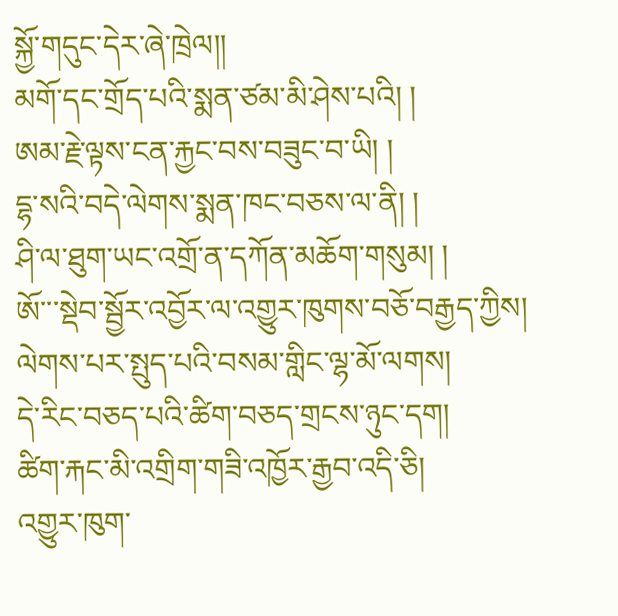སྐྱོ་གདུང་དེར་ཞེ་ཁྲེལ།།
མགོ་དང་གྲོད་པའི་སྨན་ཙམ་མི་ཤེས་པའི། །
ཨམ་རྗེ་ལྟས་ངན་རྐྱང་བས་བཟུང་བ་ཡི། །
དྷ་སའི་བདེ་ལེགས་སྨན་ཁང་བཅས་ལ་ནི། །
ཤི་ལ་ཐུག་ཡང་འགྲོ་ན་དཀོན་མཆོག་གསུམ། །
ཨོ་་་སྡེབ་སྦྱོར་འབྱོར་ལ་འགྱུར་ཁུགས་བཅོ་བརྒྱད་ཀྱིས།
ལེགས་པར་སྤུད་པའི་བསམ་གླིང་ལྷ་མོ་ལགས།
དེ་རིང་བཅད་པའི་ཚིག་བཅད་གྲངས་ཉུང་དག།
ཚིག་རྐང་མི་འགྲིག་གཟི་འཁྱོར་རྒྱབ་འདི་ཅི།
འགྱུར་ཁུག་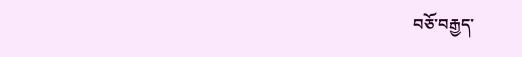བཅོ་བརྒྱད་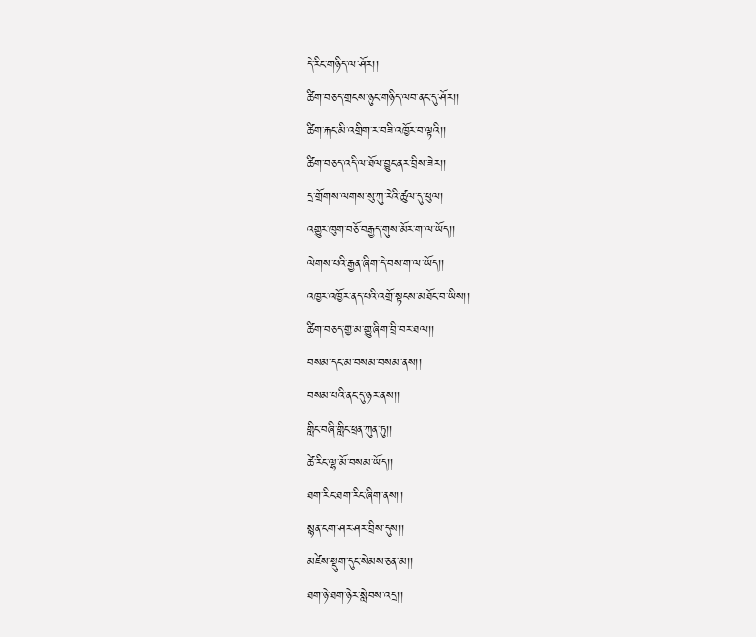དེ་རིང་གཉིད་ལ་ཤོར།།
ཚིག་བཅད་གྲངས་ཉུང་གཉིད་ལབ་ནང་དུ་ཤོར།།
ཚིག་རྐང་མི་འགྲིག་ར་བཟི་འཁྱོར་བ་ལྟའི།།
ཚིག་བཅད་འདི་ལ་ཐོལ་བྱུང་ནར་བྲིས་ཟེར།།
དྲ་གྲོགས་ལགས་སུ་ཀུ་རེའི་ཚུལ་དུ་ཕུལ།
འགྱུར་ཁུག་བཅོ་བརྒྱད་གུས་མོར་ག་ལ་ཡོད།།
ལེགས་པའི་རྒྱན་ཞིག་དེ་བས་ག་ལ་ཡོད།།
འཁྱར་འཁྱོར་ནད་པའི་འགྲོ་སྟངས་མཐོང་བ་ཡིས།།
ཚིག་བཅད་གྱ་མ་གྱུ་ཞིག་བྲི་བར་ཐལ།།
བསམ་དང་མ་བསམ་བསམ་ནས།།
བསམ་པའི་ནང་དུ་ཉར་ནས།།
གླིང་བཞི་གླིང་ཕྲན་ཀུན་ཏུ།།
ཚེ་རིང་ལྷ་མོ་བསམ་ཡོད།།
ཐག་རིང་ཐག་རིང་ཞིག་ནས།།
སྙན་ངག་ཤར་ཤར་བྲིས་དུས།།
མཛེས་སྡུག་དུང་སེམས་ཅན་མ།།
ཐག་ཉེ་ཐག་ཉེར་སླེབས་འདྲ།།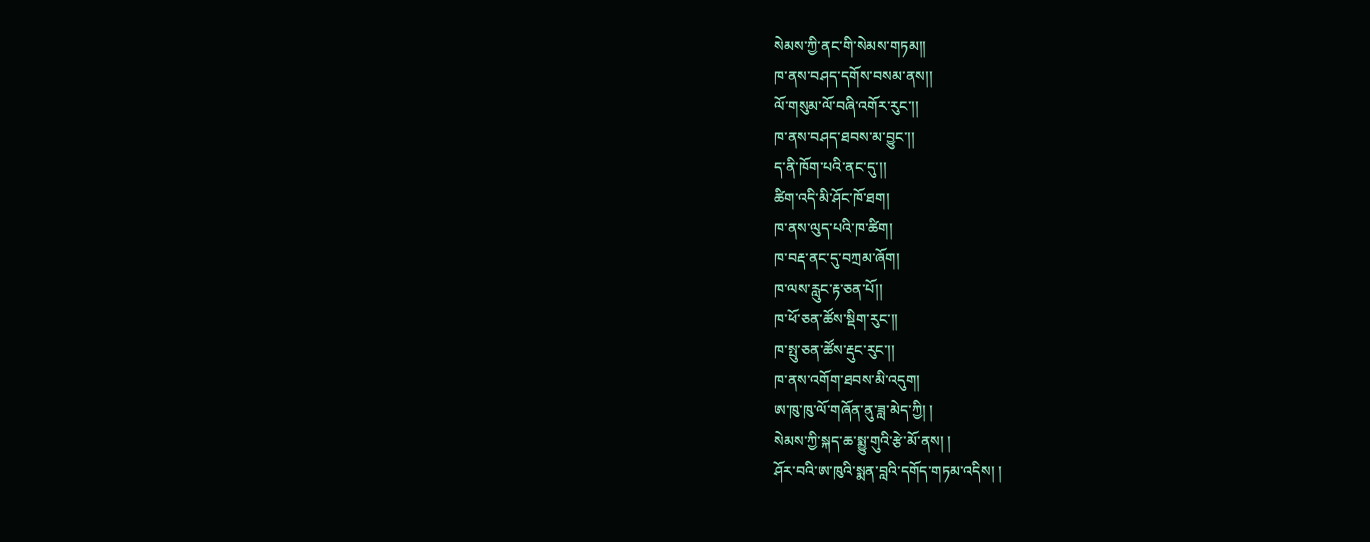སེམས་ཀྱི་ནང་གི་སེམས་གཏམ།།
ཁ་ནས་བཤད་དགོས་བསམ་ནས།།
ལོ་གསུམ་ལོ་བཞི་འགོར་རུང་།།
ཁ་ནས་བཤད་ཐབས་མ་བྱུང་།།
ད་ནི་ཁོག་པའི་ནང་དུ་།།
ཚིག་འདི་མི་ཤོང་ཁོ་ཐག།
ཁ་ནས་ལུད་པའི་ཁ་ཚིག།
ཁ་བརྡ་ནང་དུ་བཀྲམ་ཞོག།
ཁ་ལས་རླུང་རྟ་ཅན་པོ།།
ཁ་ཕོ་ཅན་ཚོས་སྡིག་རུང་།།
ཁ་སྤུ་ཅན་ཚོས་རྡུང་རུང་།།
ཁ་ནས་འགོག་ཐབས་མི་འདུག།
ཨ་ཁུ་ཁུ་ལོ་གཞོན་ནུ་ཟླ་མེད་ཀྱི། །
སེམས་ཀྱི་སྐད་ཆ་སྨྱུ་གུའི་རྩེ་མོ་ནས། །
ཤོར་བའི་ཨ་ཁུའི་སྨན་བླའི་དགོད་གཏམ་འདིས། །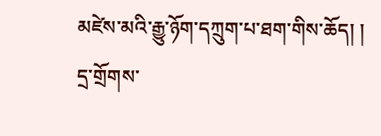མཛེས་མའི་རྒྱུ་ཉོག་དཀྲུག་པ་ཐག་གིས་ཆོད། །
དྲ་གྲོགས་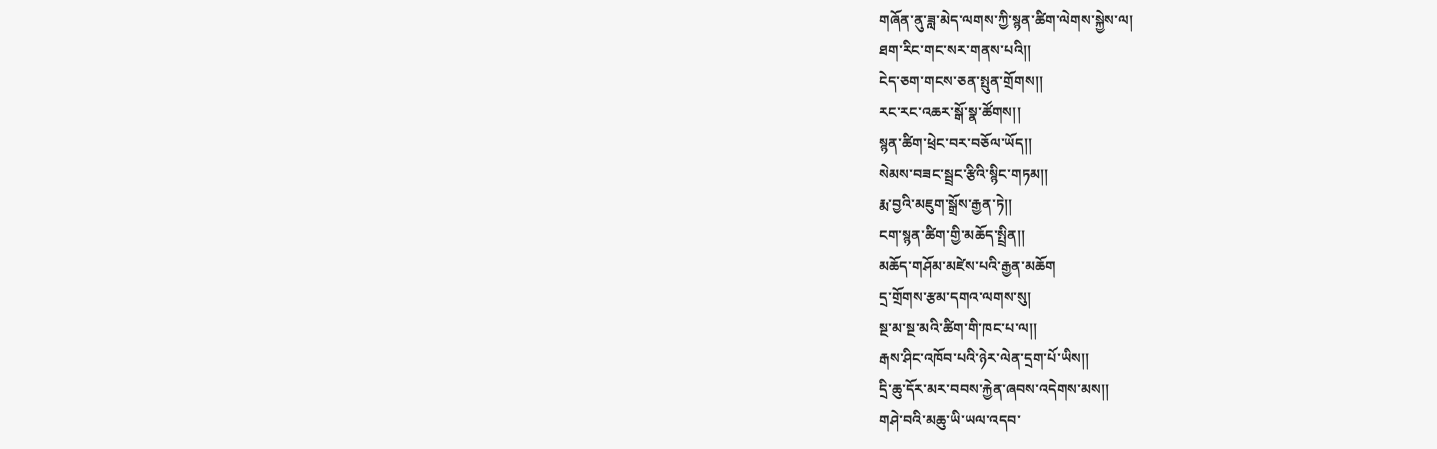གཞོན་ནུ་ཟླ་མེད་ལགས་ཀྱི་སྙན་ཚིག་ལེགས་སྐྱེས་ལ།
ཐག་རིང་གང་སར་གནས་པའི།།
ངེད་ཅག་གངས་ཅན་སྤུན་གྲོགས།།
རང་རང་འཆར་སྒོ་སྣ་ཚོགས།།
སྙན་ཚིག་ཕྲེང་བར་བཅོལ་ཡོད།།
སེམས་བཟང་སྦྲང་རྩིའི་སྙིང་གཏམ།།
རྨ་བྱའི་མཇུག་སྒྲོས་རྒྱན་ཏེ།།
ངག་སྙན་ཚིག་གྱི་མཆོད་སྤྲིན།།
མཆོད་གཤོམ་མཛེས་པའི་རྒྱན་མཆོག
དྲ་གྲོགས་རྩམ་དགའ་ལགས་སུ།
སྔ་མ་སྔ་མའི་ཚིག་གི་ཁང་པ་ལ།།
རྒས་ཤིང་འཁོབ་པའི་ཉེར་ལེན་དྲག་པོ་ཡིས།།
དྲི་ཆུ་དོར་མར་བབས་རྐྱེན་ཞབས་འདེགས་མས།།
གཤེ་བའི་མཆུ་ཡི་ཡལ་འདབ་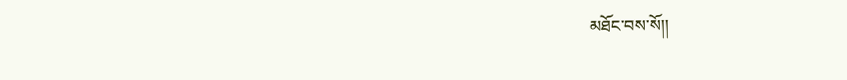མཐོང་བས་སོ།།